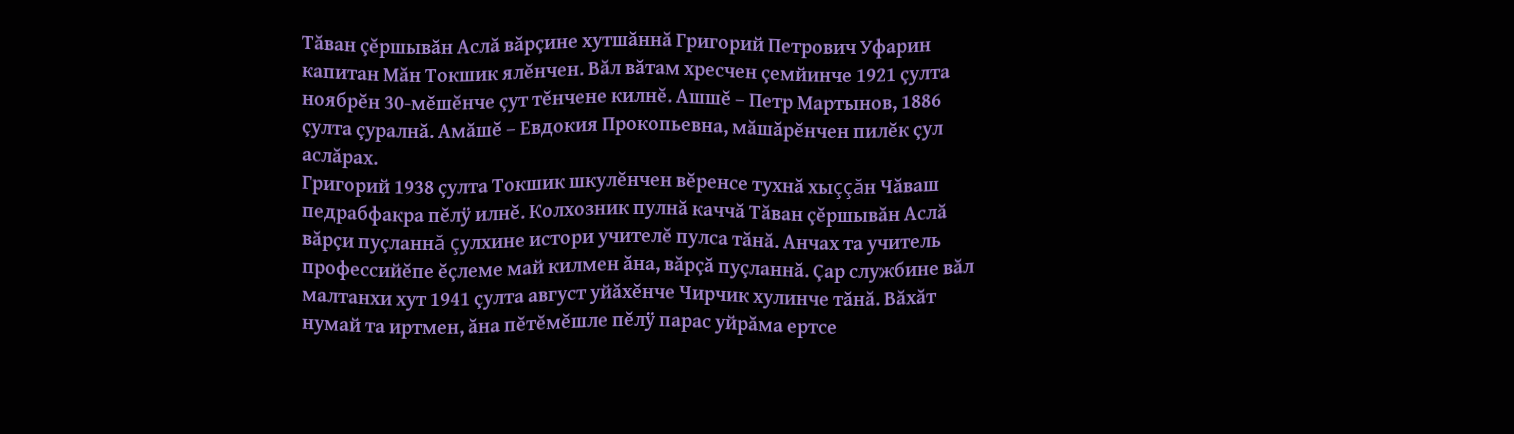Тăван çĕршывăн Аслă вăрçине хутшăннă Григорий Петрович Уфарин капитан Мăн Токшик ялĕнчен. Вăл вăтам хресчен çемйинче 1921 çулта ноябрĕн 30-мĕшĕнче çут тĕнчене килнĕ. Ашшĕ – Петр Мартынов, 1886 çулта çуралнă. Амăшĕ – Евдокия Прокопьевна, мăшăрĕнчен пилĕк çул аслăрах.
Григорий 1938 çулта Токшик шкулĕнчен вĕренсе тухнă хыççăн Чăваш педрабфакра пĕлÿ илнĕ. Колхозник пулнă каччă Тăван çĕршывăн Аслă вăрçи пуçланнă çулхине истори учителĕ пулса тăнă. Анчах та учитель профессийĕпе ĕçлеме май килмен ăна, вăрçă пуçланнă. Çар службине вăл малтанхи хут 1941 çулта август уйăхĕнче Чирчик хулинче тăнă. Вăхăт нумай та иртмен, ăна пĕтĕмĕшле пĕлÿ парас уйрăма ертсе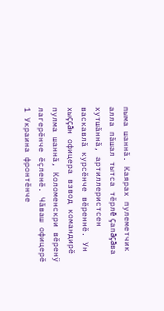пыма шаннă. Каярах пулеметчик алла пăшал тытса тĕрлĕ çапăçăва хутшăннă, артиллеристсен васкавлă курсĕнче вĕреннĕ. Ун хыççăн офицера взвод командирĕ пулма шаннă, Коломенскри вĕренÿ лагерĕнче ĕçленĕ. Чăваш офицерĕ 1 Украина фронтĕнче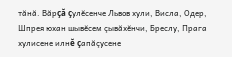тăнă. Вăрçă çулĕсенче Львов хули, Висла, Одер, Шпрея юхан шывĕсем çывăхĕнчи, Бреслу, Прага хулисене илнĕ çапăçусене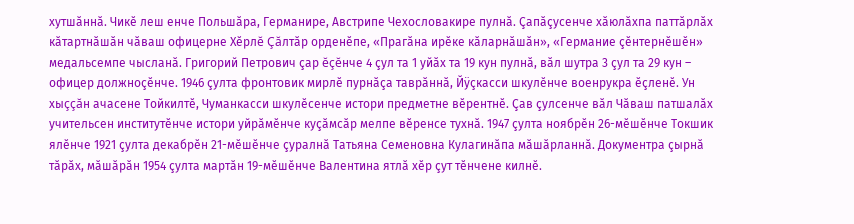хутшăннă. Чикĕ леш енче Польшăра, Германире, Австрипе Чехословакире пулнă. Çапăçусенче хăюлăхпа паттăрлăх кăтартнăшăн чăваш офицерне Хĕрлĕ Çăлтăр орденĕпе, «Прагăна ирĕке кăларнăшăн», «Германие çĕнтернĕшĕн» медальсемпе чысланă. Григорий Петрович çар ĕçĕнче 4 çул та 1 уйăх та 19 кун пулнă, вăл шутра 3 çул та 29 кун – офицер должноçĕнче. 1946 çулта фронтовик мирлĕ пурнăçа таврăннă, Йÿçкасси шкулĕнче военрукра ĕçленĕ. Ун хыççăн ачасене Тойкилтĕ, Чуманкасси шкулĕсенче истори предметне вĕрентнĕ. Çав çулсенче вăл Чăваш патшалăх учительсен институтĕнче истори уйрăмĕнче куçăмсăр мелпе вĕренсе тухнă. 1947 çулта ноябрĕн 26-мĕшĕнче Токшик ялĕнче 1921 çулта декабрĕн 21-мĕшĕнче çуралнă Татьяна Семеновна Кулагинăпа мăшăрланнă. Документра çырнă тăрăх, мăшăрăн 1954 çулта мартăн 19-мĕшĕнче Валентина ятлă хĕр çут тĕнчене килнĕ.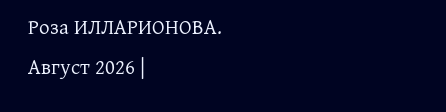Роза ИЛЛАРИОНОВА.
Август 2026 |